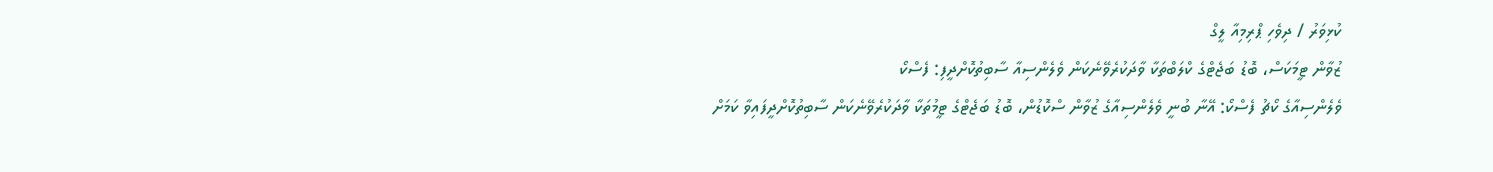ކުޅިވަރު / ދިވެހި ޕްރިމިއާ ލީގް
ޒުވާން ޓީމަކަސް، ބޮޑު ބަޖެޓްގެ ކްލަބްތަކާ ވާދަކުރެވޭނެކަން ވެލެންސިއާ ސާބިތުކޮށްދީފި: ފެސްކޯ
ވެލެންސިއާގެ ކޯޗު ފެސްކޯ: އޭނާ ބުނީ ވެލެންސިއާގެ ޒުވާން ސްކޮޑުން، ބޮޑު ބަޖެޓްގެ ޓީމުތަކާ ވާދަކުރެވޭނެކަން ސާބިތުކޮށްދީފައިވާ ކަމަށް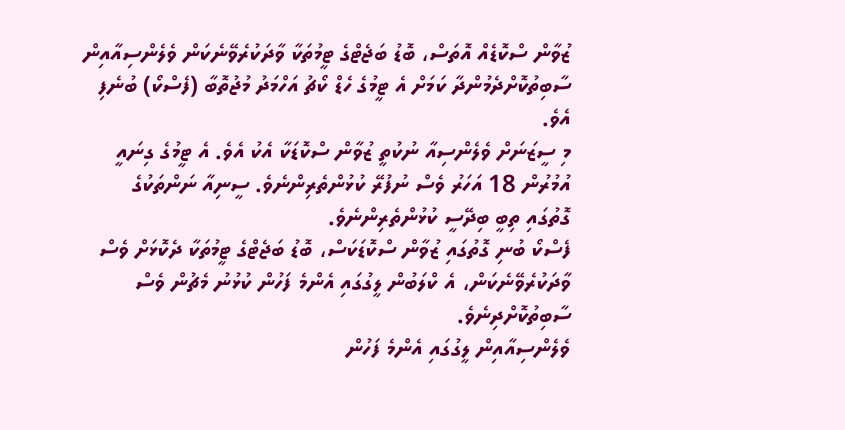ޒުވާން ސްކޮޑެއް އޮތަސް، ބޮޑު ބަޖެޓްގެ ޓީމުތަކާ ވާދަކުރެވޭނެކަން ވެލެންސިއާއިން ސާބިތުކޮށްދެމުންދާ ކަމަށް އެ ޓީމުގެ ހެޑް ކޯޗު އަހްމަދު މުޖުތޮބާ (ފެސްކޯ) ބުނެފި އެވެ.
މި ސީޒަނަށް ވެލެންސިއާ ނުކުތީ ޒުވާން ސްކޮޑަކާ އެކު އެވެ. އެ ޓީމުގެ ގިނައީ އުމުރުން 18 އަހަރު ވެސް ނުފުރޭ ކުޅުންތެރިންނެވެ. ސީނިއާ ނަންތަކުގެ ގޮތުގައި ތިބީ ބިދޭސީ ކުޅުންތެރިންނެވެ.
ފެސްކޯ ބުނި ގޮތުގައި ޒުވާން ސްކޮޑަކަސް، ބޮޑު ބަޖެޓްގެ ޓީމުތަކާ ދެކޮޅަށް ވެސް ވާދަކުރެވޭނެކަން، އެ ކްލަބުން ލީގުގައި އެންމެ ފަހުން ކުޅުނު މެޗުން ވެސް ސާބިތުކޮށްދިނެވެ.
ވެލެންސިއާއިން ލީގުގައި އެންމެ ފަހުން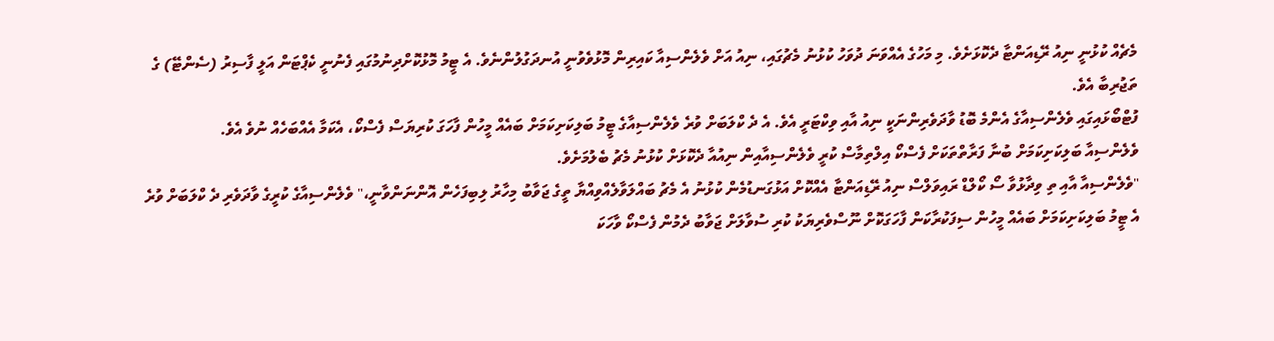މެޗެއް ކުޅުނީ ނިއު ރޭޑިއަންޓާ ދެކޮޅަށެވެ. މި މަހުގެ އެއްވަނަ ދުވަހު ކުޅުނު މެޗުގައި، ނިއު އަށް ވެލެންސިއާ ކައިރިން މޮޅުވެވުނީ އުނދަގުލުންނެވެ. އެ ޓީމު މޮޅުކޮށްދިނުމުގައި ފެނުނީ ކެޕްޓަން އަލީ ފާސިރު (ސެންޓޭ) ގެ ތަޖުރިބާ އެވެ.
ފުޓްބޯޅައިގައި ވެލެންސިއާގެ އެންމެ ބޮޑު ވާދަވެރިންނަކީ ނިއު އާއި ވިކްޓަރީ އެވެ. އެ ދެ ކްލަބަށް ވުރެ ވެލެންސިއާގެ ޓީމު ބަލިކަށިކަމަށް ބައެއް މީހުން ފާހަގަ ކުރިޔަސް ފެސްކޯ، އެކަމާ އެއްބަހެއް ނުވެ އެވެ.
ވެލެންސިއާ ބަލިކަށިކަމަށް ބުނާ ފަރާތްތަކަށް ފެސްކޯ އިލްތިމާސް ކުރީ ވެލެންސިއާއިން ނިއުއާ ދެކޮޅަށް ކުޅުނު މެޗު ބެލުމަށެވެ.
"ވެލެންސިއާ އާއި ތި ވިދާޅުވާ ސޯ ކޯލްޑް ރައިވަލްސް ނިއު ރޭޑިއަންޓާ އެއްކޮށް އަޅުގަނޑުމެން ކުޅުނު އެ މެޗު ބައްލަވާލެއްވިއްޔާ ތީގެ ޖަވާބު މިހާރު ލިބިފަހެން އޮންނަންވާނީ،" ވެލެންސިއާގެ ކުރީގެ ވާދަވެރި ދެ ކްލަބަށް ވުރެ އެ ޓީމު ބަލިކަށިކަމަށް ބައެއް މީހުން ސިފަކުރާކަން ފާހަގަކޮށް ނޫސްވެރިޔަކު ކުރި ސުވާލަށް ޖަވާބު ދެމުން ފެސްކޯ ވާހަކަ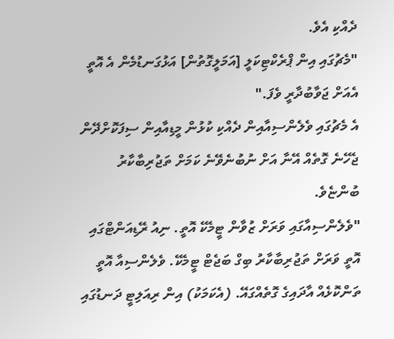ދެއްކި އެވެ.
"މެޗުގައި އިން ޕްރެކްޓިކަލީ [އަމަލީގޮތުން] އަޅުގަނޑުމެން އެ އޮތީ އެއަށް ޖަވާބުދާރީ ވެފަ."
އެ މެޗުގައި ވެލެންސިއާއިން ދެއްކި ކުޅުން މީޑިއާއިން ސިފަކޮށްދޭން ޖެހޭނެ ގޮތެއް އޭނާ އަށް ނުބުނެވޭނެ ކަމަށް ތަޖުރިބާކާރު ބުންޏެވެ.
"ވެލެންސިއާގައި ވަރަށް ޒުވާން ޓީމެކޭ އޮތީ. ނިއު ރޭޑިއަންޓްގައި އޮތީ ވަރަށް ތަޖުރިބާކާރު ބިގް ބަޖެޓް ޓީމެކޭ. ވެލެންސިއާ އޮތީ ތަންކޮޅެއް އާދައިގެ ގޮތެއްގައޭ. (އެކަމަކު) އިން ރިއަލިޓީ ދަނޑުގައި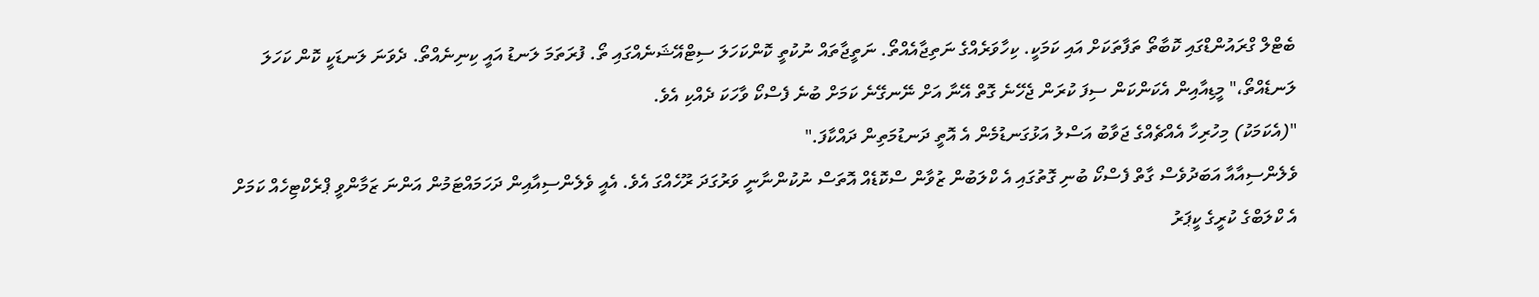ބެޓްލް ގްރައުންޑްގައި ކޮބާތޯ ތަފާތަކަށް އައި ކަމަކީ. ކިހާވަރެއްގެ ނަތިޖާއެއްތޯ. ނަތީޖާތައް ނުކުތީ ކޮންކަހަލަ ސިޓްއޭޝަނެއްގައި ތޯ. ފުރަތަމަ ލަނޑު އައީ ކިނިނެއްތޯ. ދެވަނަ ލަނޑަކީ ކޮން ކަހަލަ ލަނޑެއްތޯ،" މީޑިއާއިން އެކަންކަން ސިފަ ކުރަން ޖެހޭނެ ގޮތް އޭނާ އަށް ނޭނގޭނެ ކަމަށް ބުނެ ފެސްކޯ ވާހަކަ ދެއްކި އެވެ.
"(އެކަމަކު) މިހުރިހާ އެއްޗެއްގެ ޖަވާބު އަސްލު އަޅުގަނޑުމެން އެ އޮތީ ދަނޑުމަތިން ދައްކާފަ."
ވެލެންސިއާއާ އަބަދުވެސް ގާތް ފެސްކޯ ބުނި ގޮތުގައި އެ ކްލަބުން ޒުވާން ސްކޮޑެއް އޮތަސް ނުކުންނާނީ ވަރުގަދަ ރޫހެއްގަ އެވެ. އެއީ ވެލެންސިއާއިން ދަހަމައްޓަމުން އަންނަ ޒަމާންވީ ޕްރެކްޓިހެއް ކަމަށް އެ ކްލަބްގެ ކުރީގެ ކީޕަރު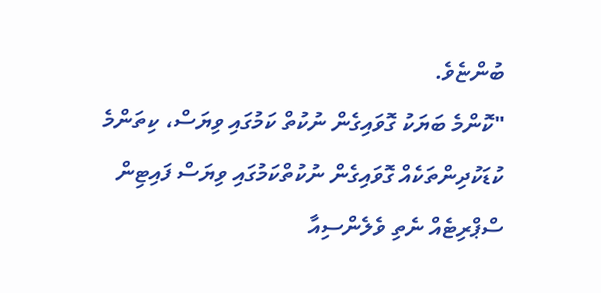ބުންޏެވެ.
"ކޮންމެ ބަޔަކު ގޮވައިގެން ނުކުތް ކަމުގައި ވިޔަސް، ކިތަންމެ ކުޑަކުދިންތަކެއް ގޮވައިގެން ނުކުތްކަމުގައި ވިޔަސް ފައިޓިން ސްޕްރިޓެއް ނެތި ވެލެންސިއާ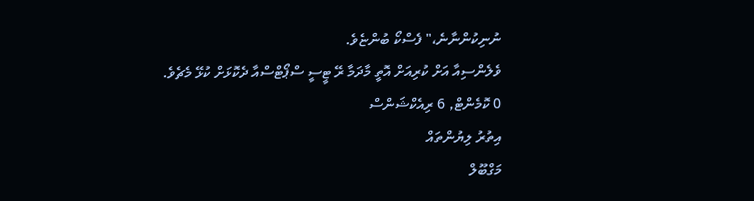ނުނިކުންނާނެ،" ފެސްކޯ ބުންޏެވެ.
ވެލެންސިއާ އަށް ކުރިއަށް އޮތީ މާދަމާ ރޭ ޓީސީ ސްޕޯޓްސްއާ ދެކޮޅަށް ކުޅޭ މެޗެވެ.
0 ކޮމެންޓް, 6 ރިއެކްޝަންސް
އިތުރު ލިޔުންތައް
މަގްބޫލް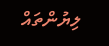ލިޔުންތައް